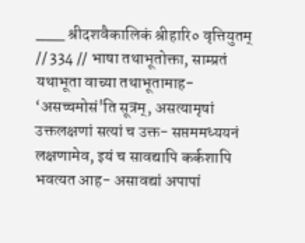___ श्रीदशवैकालिकं श्रीहारि० वृत्तियुतम् // 334 // भाषा तथाभूतोक्ता, साम्प्रतं यथाभूता वाच्या तथाभूतामाह- ‘असच्चमोसं'ति सूत्रम्, असत्यामृषां उक्तलक्षणां सत्यां च उक्त- सप्तममध्ययनं लक्षणामेव, इयं च सावद्यापि कर्कशापि भवत्यत आह- असावद्यां अपापां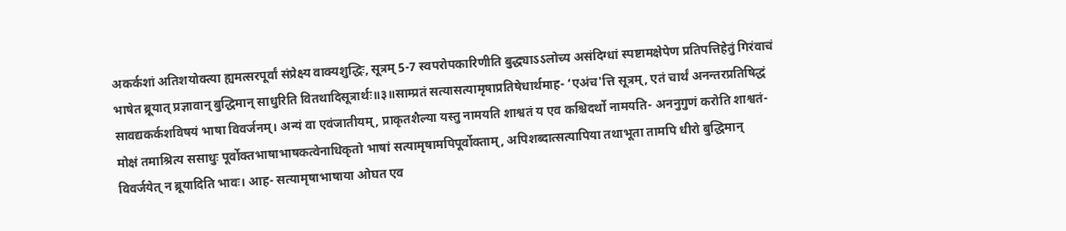अकर्कशां अतिशयोक्त्या ह्यमत्सरपूर्वां संप्रेक्ष्य वाक्यशुद्धिः, सूत्रम् 5-7 स्वपरोपकारिणीति बुद्ध्याऽऽलोच्य असंदिग्धां स्पष्टामक्षेपेण प्रतिपत्तिहेतुं गिरंवाचं भाषेत ब्रूयात् प्रज्ञावान् बुद्धिमान् साधुरिति वितथादिसूत्रार्थः॥३॥साम्प्रतं सत्यासत्यामृषाप्रतिषेधार्थमाह- ‘एअंच'त्ति सूत्रम्, एतं चार्थं अनन्तरप्रतिषिद्धं सावद्यकर्कशविषयं भाषा विवर्जनम्। अन्यं वा एवंजातीयम्, प्राकृतशैल्या यस्तु नामयति शाश्वतं य एव कश्चिदर्थो नामयति- अननुगुणं करोति शाश्वतं- मोक्षं तमाश्रित्य ससाधुः पूर्वोक्तभाषाभाषकत्वेनाधिकृतो भाषां सत्यामृषामपिपूर्वोक्ताम्, अपिशब्दात्सत्यापिया तथाभूता तामपि धीरो बुद्धिमान् विवर्जयेत् न ब्रूयादिति भावः। आह- सत्यामृषाभाषाया ओघत एव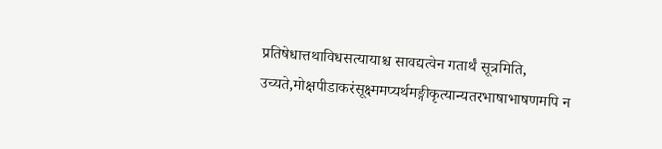प्रतिषेधात्तथाविधसत्यायाश्च सावद्यत्वेन गतार्थं सूत्रमिति, उच्यते,मोक्षपीडाकरंसूक्ष्ममप्यर्थमङ्गीकृत्यान्यतरभाषाभाषणमपि न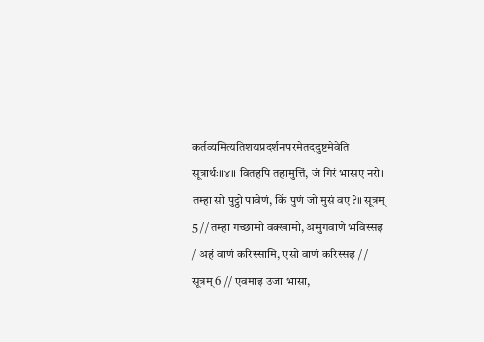कर्तव्यमित्यतिशयप्रदर्शनपरमेतददुष्टमेवेति सूत्रार्थः॥४॥ वितहपि तहामुत्तिं, जं गिरं भासए नरो। तम्हा सो पुट्ठो पावेणं, किं पुणं जो मुसं वए?॥ सूत्रम् 5 // तम्हा गच्छामो वक्खामो, अमुगवाणे भविस्सइ / अहं वाणं करिस्सामि, एसो वाणं करिस्सइ / / सूत्रम् 6 // एवमाइ उजा भासा,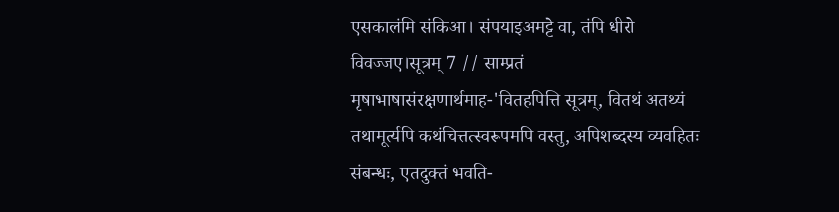एसकालंमि संकिआ। संपयाइअमट्टे वा, तंपि धीरो विवज्जए।सूत्रम् 7 // साम्प्रतं मृषाभाषासंरक्षणार्थमाह-'वितहपित्ति सूत्रम्, वितथं अतथ्यं तथामूर्त्यपि कथंचित्तत्स्वरूपमपि वस्तु, अपिशब्दस्य व्यवहितः संबन्धः, एतदुक्तं भवति-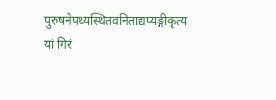पुरुषनेपथ्यस्थितवनिताद्यप्यङ्गीकृत्य यां गिरं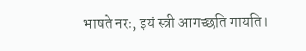भाषते नरः, इयं स्त्री आगच्छति गायति।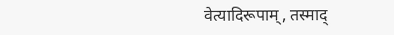वेत्यादिरूपाम्, तस्माद्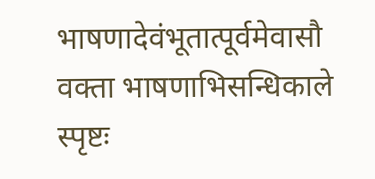भाषणादेवंभूतात्पूर्वमेवासौ वक्ता भाषणाभिसन्धिकाले स्पृष्टः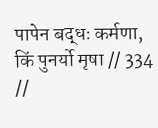पापेन बद्धः कर्मणा, किं पुनर्यो मृषा // 334 //